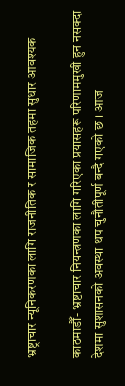भ्रष्ट्राचार न्यूनिकरणका लागि राजनीतिक र सामाजिक तहमा सुधार आवश्यक

काठमाडौँ- भ्रष्टाचार नियन्त्रणका लागि गरिएका प्रयासहरू परिणाममुखी हुन नसक्दा देशमा सुशासनको अवस्था थप चुनौतीपूर्ण बन्दै गएको छ । आज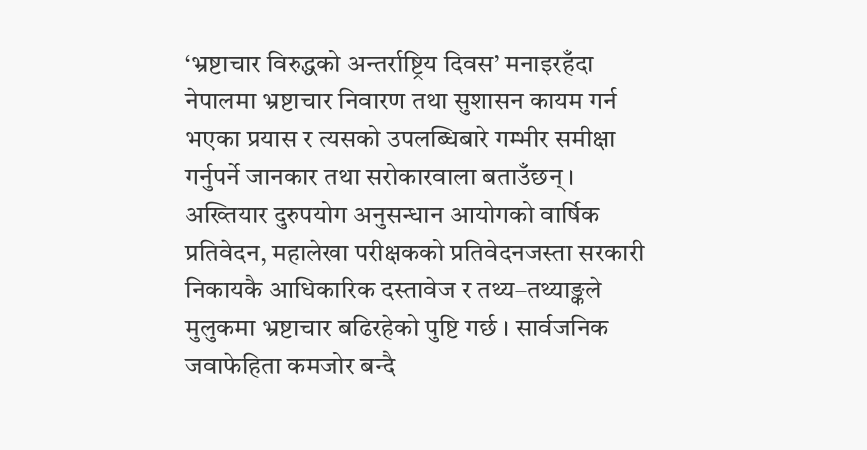‘भ्रष्टाचार विरुद्धको अन्तर्राष्ट्रिय दिवस’ मनाइरहँदा नेपालमा भ्रष्टाचार निवारण तथा सुशासन कायम गर्न भएका प्रयास र त्यसको उपलब्धिबारे गम्भीर समीक्षा गर्नुपर्ने जानकार तथा सरोकारवाला बताउँछन् ।
अख्तियार दुरुपयोग अनुसन्धान आयोगको वार्षिक प्रतिवेदन, महालेखा परीक्षकको प्रतिवेदनजस्ता सरकारी निकायकै आधिकारिक दस्तावेज र तथ्य–तथ्याङ्कले मुलुकमा भ्रष्टाचार बढिरहेको पुष्टि गर्छ । सार्वजनिक जवाफेहिता कमजोर बन्दै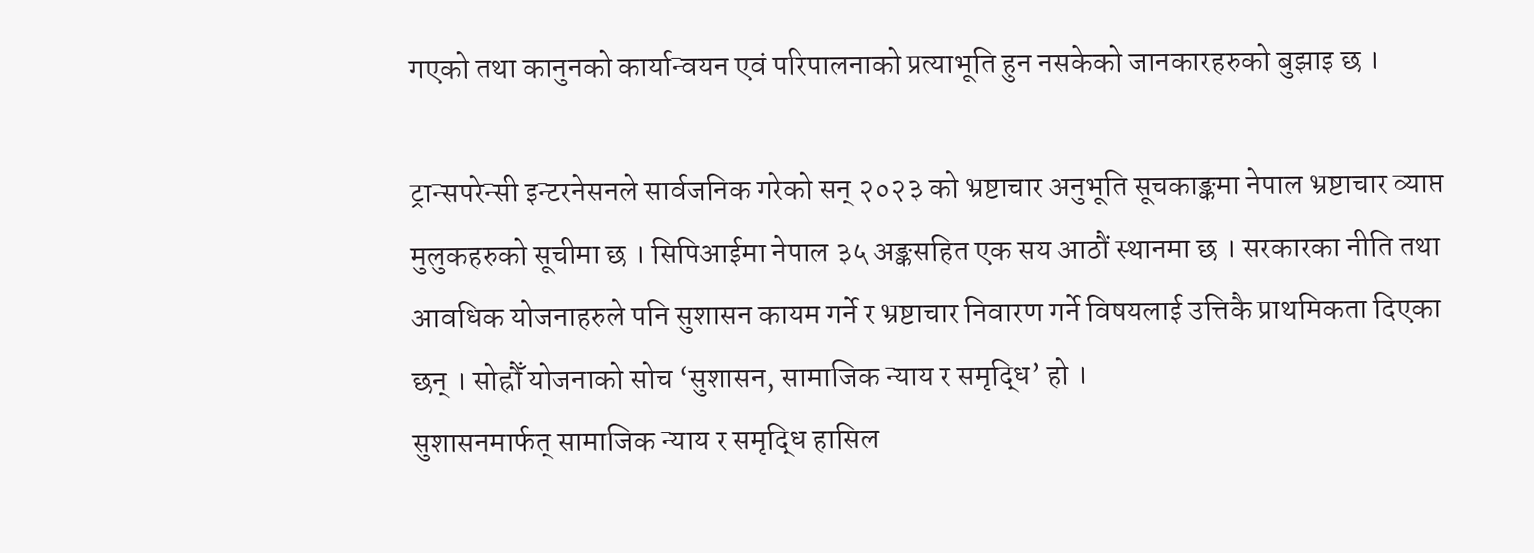गएको तथा कानुनको कार्यान्वयन एवं परिपालनाको प्रत्याभूति हुन नसकेको जानकारहरुको बुझाइ छ ।

ट्रान्सपरेन्सी इन्टरनेसनले सार्वजनिक गरेको सन् २०२३ को भ्रष्टाचार अनुभूति सूचकाङ्कमा नेपाल भ्रष्टाचार व्याप्त मुलुकहरुको सूचीमा छ । सिपिआईमा नेपाल ३५ अङ्कसहित एक सय आठौं स्थानमा छ । सरकारका नीति तथा आवधिक योजनाहरुले पनि सुशासन कायम गर्ने र भ्रष्टाचार निवारण गर्ने विषयलाई उत्तिकै प्राथमिकता दिएका छन् । सोह्रौँ योजनाको सोच ‘सुशासन, सामाजिक न्याय र समृद्धि’ हो ।
सुशासनमार्फत् सामाजिक न्याय र समृद्धि हासिल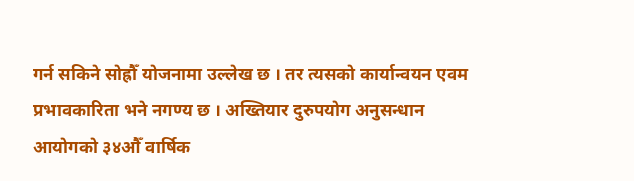गर्न सकिने सोह्रौँ योजनामा उल्लेख छ । तर त्यसको कार्यान्वयन एवम प्रभावकारिता भने नगण्य छ । अख्तियार दुरुपयोग अनुसन्धान आयोगको ३४औँ वार्षिक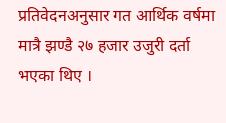प्रतिवेदनअनुसार गत आर्थिक वर्षमा मात्रै झण्डै २७ हजार उजुरी दर्ता भएका थिए ।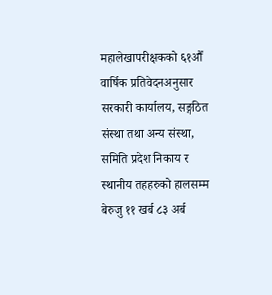महालेखापरीक्षकको ६१औँ वार्षिक प्रतिवेदनअनुसार सरकारी कार्यालय, सङ्गठित संस्था तथा अन्य संस्था, समिति प्रदेश निकाय र स्थानीय तहहरुको हालसम्म बेरुजु ११ खर्ब ८३ अर्ब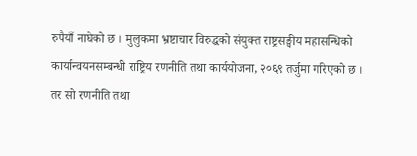रुपैयाँ नाघेको छ । मुलुकमा भ्रष्टाचार विरुद्धको संयुक्त राष्ट्रसङ्घीय महासन्धिको कार्यान्वयनसम्बन्धी राष्ट्रिय रणनीति तथा कार्ययोजना, २०६९ तर्जुमा गरिएको छ । तर सो रणनीति तथा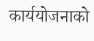कार्ययोजनाको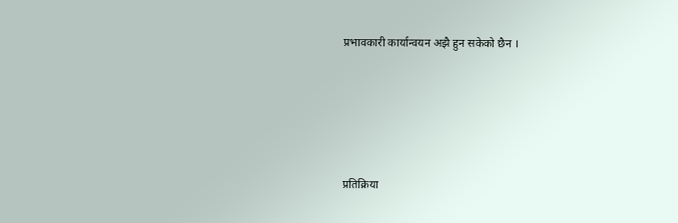प्रभावकारी कार्यान्वयन अझै हुन सकेको छैन ।






प्रतिक्रिया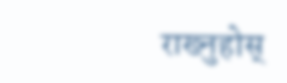राख्नुहोस्